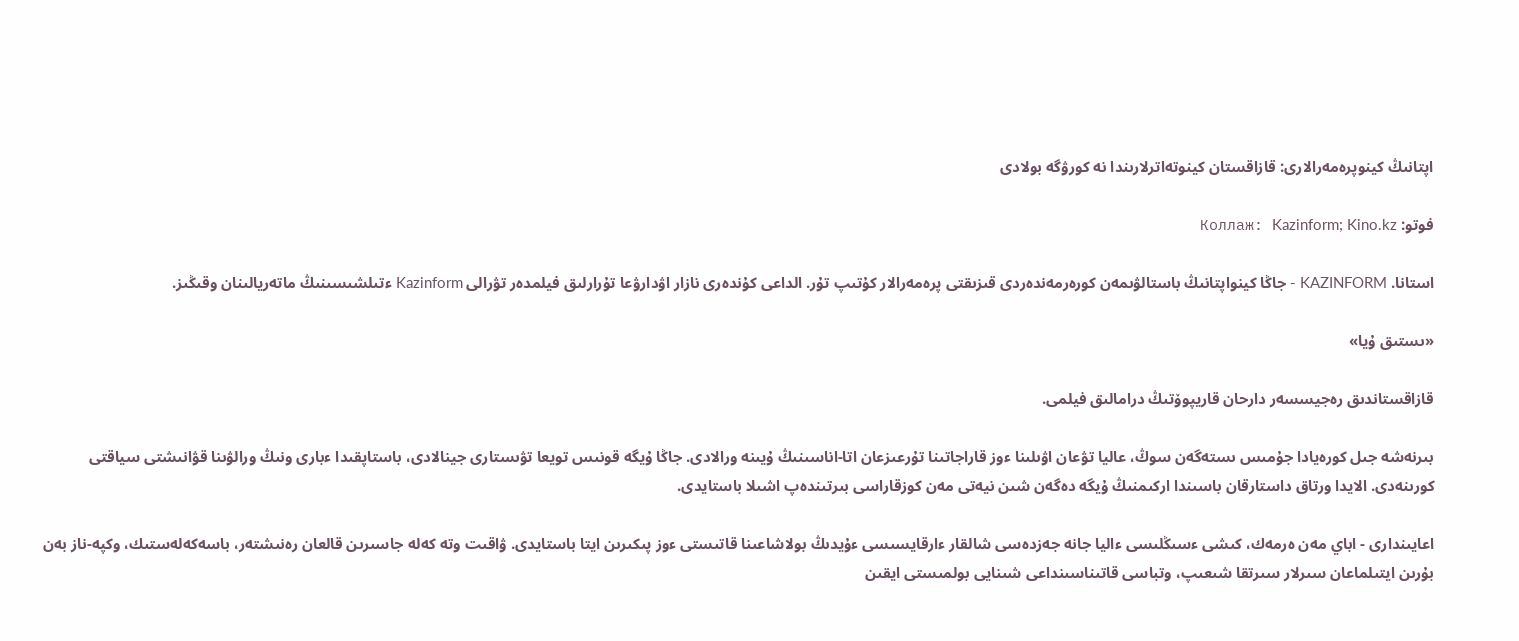اپتانىڭ كينوپرەمەرالارى: قازاقستان كينوتەاترلارىندا نە كورۋگە بولادى

فوتو: Коллаж: Kazinform; Kino.kz

استانا. KAZINFORM - جاڭا كينواپتانىڭ باستالۋىمەن كورەرمەندەردى قىزىقتى پرەمەرالار كۇتىپ تۇر. الداعى كۇندەرى نازار اۋدارۋعا تۇرارلىق فيلمدەر تۋرالى Kazinform ءتىلشىسىنىڭ ماتەريالىنان وقىڭىز.

«ىستىق ۇيا»

قازاقستاندىق رەجيسسەر دارحان قاريپوۆتىڭ درامالىق فيلمى.

بىرنەشە جىل كورەيادا جۇمىس ىستەگەن سوڭ، عاليا تۋعان اۋىلىنا ءوز قاراجاتىنا تۇرعىزعان اتا-اناسىنىڭ ۇيىنە ورالادى. جاڭا ۇيگە قونىس تويعا تۋىستارى جينالادى، باستاپقىدا ءبارى ونىڭ ورالۋىنا قۋانىشتى سياقتى كورىنەدى. الايدا ورتاق داستارقان باسىندا اركىمنىڭ ۇيگە دەگەن شىن نيەتى مەن كوزقاراسى بىرتىندەپ اشىلا باستايدى.

اعايىندارى - اباي مەن ەرمەك، كىشى ءسىڭلىسى ءاليا جانە جەزدەسى شالقار ءارقايسىسى ءۇيدىڭ بولاشاعىنا قاتىستى ءوز پىكىرىن ايتا باستايدى. ۋاقىت وتە كەلە جاسىرىن قالعان رەنىشتەر، باسەكەلەستىك، وكپە-ناز بەن بۇرىن ايتىلماعان سىرلار سىرتقا شىعىپ، وتباسى قاتىناسىنداعى شىنايى بولمىستى ايقىن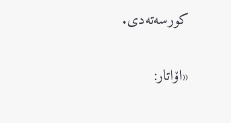كورسەتەدى.

«اۆاتار: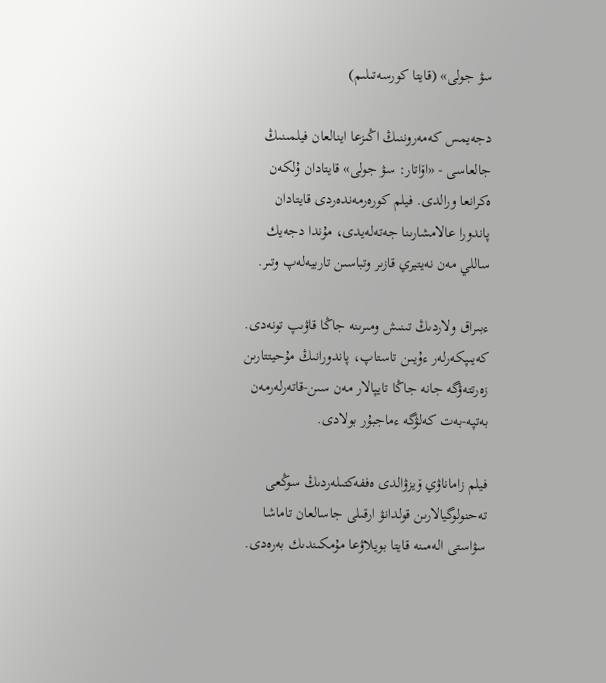سۋ جولى» (قايتا كورسەتىلىم)

دجەيمس كەمەروننىڭ اڭىزعا اينالعان فيلمىنىڭ جالعاسى - «اۆاتار: سۋ جولى» قايتادان ۇلكەن ەكرانعا ورالدى. فيلم كورەرمەندەردى قايتادان پاندورا عالامشارىنا جەتەلەيدى، مۇندا دجەيك ساللي مەن نەيتيري قازىر وتباسىن تاربيەلەپ وتىر.

ءبىراق ولاردىڭ تىنىش ومىرىنە جاڭا قاۋىپ تونەدى. كەيىپكەرلەر ءۇيىن تاستاپ، پاندورانىڭ مۇحيتتارىن زەرتتەۋگە جانە جاڭا تايپالار مەن سىن-قاتەرلەرمەن بەتپە-بەت كەلۋگە ءماجبۇر بولادى.

فيلم زاماناۋي ۆيزۋالدى ەففەكتىلەردىڭ سوڭعى تەحنولوگيالارىن قولدانۋ ارقىلى جاسالعان تاماشا سۋاستى الەمىنە قايتا بويلاۋعا مۇمكىندىك بەرەدى.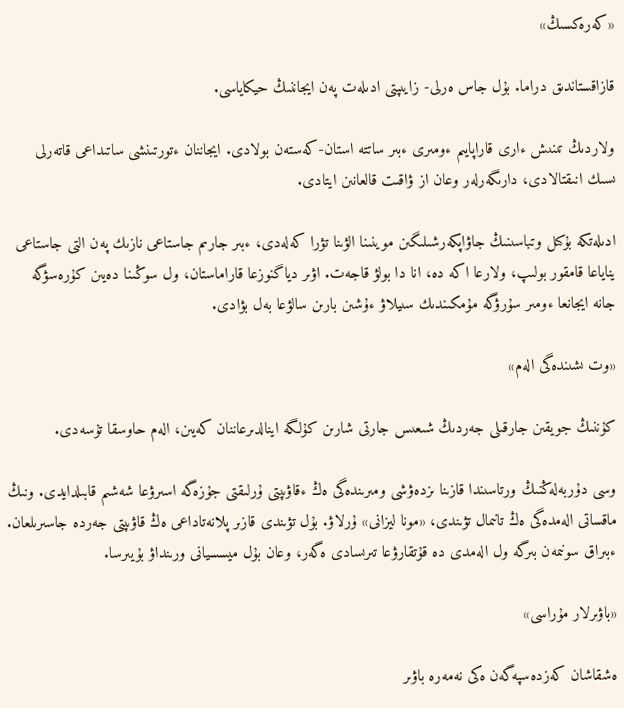«كەرەكسىڭ»

قازاقستاندىق دراما. بۇل جاس ەرلى- زايىپتى ادىلەت پەن ايجاننىڭ حيكاياسى.

ولاردىڭ تىنىش ءارى قاراپايىم ءومىرى ءبىر ساتتە استان-كەستەن بولادى. ايجاننان ءتورتىنشى ساتىداعى قاتەرلى ىسىك انىقتالادى، دارىگەرلەر وعان از ۋاقىت قالعانىن ايتادى.

ادىلەتكە بۇكىل وتباسىنىڭ جاۋاپكەرشىلىگىن موينىنا الۋىنا تۋرا كەلەدى، ءبىر جارىم جاستاعى نازىك پەن التى جاستاعى يناياعا قامقور بولىپ، ولارعا اكە دە، انا دا بولۋ قاجەت. اۋىر دياگنوزعا قاراماستان، ول سوڭىنا دەيىن كۇرەسۋگە جانە ايجانعا ءومىر سۇرۋگە مۇمكىندىك سىيلاۋ ءۇشىن بارىن سالۋعا بەل بۋادى.

«وت ىشىندەگى الەم»

كۇننىڭ جويقىن جارقىلى جەردىڭ شىعىس جارتى شارىن كۇلگە اينالدىرعاننان كەيىن، الەم حاوسقا تۇسەدى.

وسى دۇربەلەڭنىڭ ورتاسىندا قازىنا ىزدەۋشى ومىرىندەگى ەڭ ءقاۋىپتى ۇرلىقتى جۇزەگە اسىرۋعا شەشىم قابىلدايدى. ونىڭ ماقساتى الەمدەگى ەڭ تانىمال تۋىندى، «مونا ليزانى» ۇرلاۋ. بۇل تۋىندى قازىر پلانەتاداعى ەڭ قاۋىپتى جەردە جاسىرىلعان. ءبىراق سونىمەن بىرگە ول الەمدى دە قۇتقارۋعا تىرىسادى ەگەر، وعان بۇل ميسسيانى ورىنداۋ بۇيىرسا.

«باۋىرلار مۇراسى»

ەشقاشان كەزدەسپەگەن ەكى نەمەرە باۋىر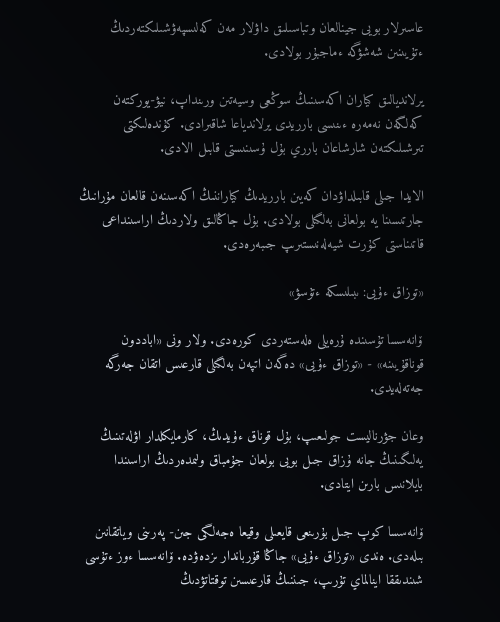عاسىرلار بويى جينالعان وتباسىلىق داۋلار مەن كەلىسپەۋشىلىكتەردىڭ ءتۇيىنىن شەشۋگە ءماجبۇر بولادى.

يرلانديالىق كياران اكەسىنىڭ سوڭعى وسيەتىن ورىنداپ، نيۋ-يوركتەن كەلگەن نەمەرە ءىنىسى بارريدى يرلاندياعا شاقىرادى. كۇندەلىكتى تىرشىلىكتەن شارشاعان بارري بۇل ۇسىنىستى قابىل الادى.

الايدا جىلى قابىلداۋدان كەيىن بارريدىڭ كياراننىڭ اكەسىنەن قالعان مۇرانىڭ جارتىسىنا يە بولعانى بەلگىلى بولادى. بۇل جاڭالىق ولاردىڭ اراسىنداعى قاتىناستى كۇرت شيەلەنىستىرىپ جىبەرەدى.

«توزاق ءۇيى: ىبىلىسكە ءتۇسۋ»

ۆانەسسا تۇسىندە ۇرەيلى ەلەستەردى كورەدى. ولار ونى «اباددون قوناقۇيىنە» - «توزاق ءۇيى» دەگەن اتپەن بەلگىلى قارعىس اتقان جەرگە جەتەلەيدى.

وعان جۋرناليست جولىعىپ، بۇل قوناق ءۇيدىڭ، كارمايكلدار اۋلەتىنىڭ يەلىگىنىڭ جانە ۇزاق جىل بويى بولعان جۇمباق ولىمدەردىڭ اراسىندا بايلانىس بارىن ايتادى.

ۆانەسسا كوپ جىل بۇرىنعى قايعىلى وقيعا ەجەلگى جىن- پەرىنى وياتقانىن بىلەدى. ەندى «توزاق ءۇيى» جاڭا قۇرباندار ىزدەۋدە. ۆانەسسا ءوز ءتۇسى شىندىققا اينالماي تۇرىپ، جىننىڭ قارعىسىن توقتاتۋدىڭ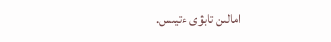امالىن تابۋى ءتيىس.